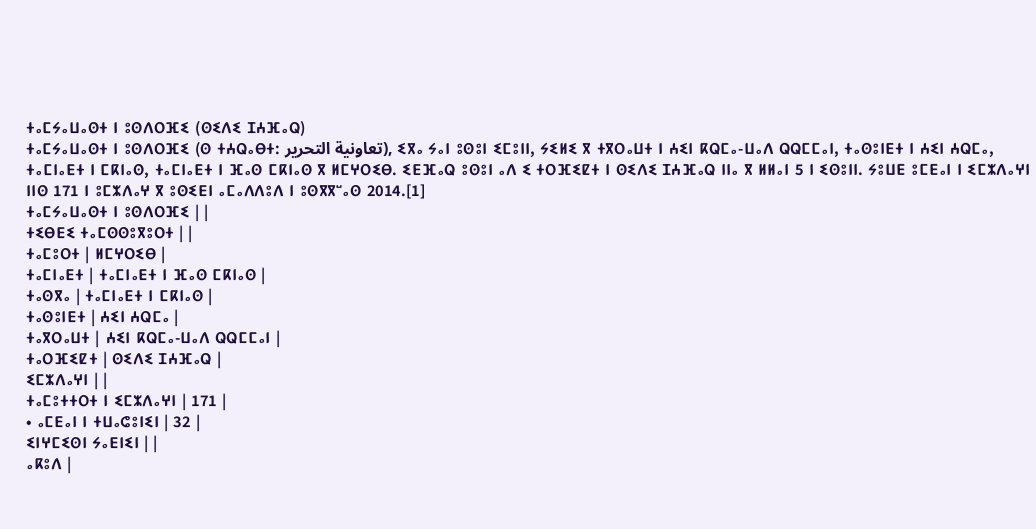ⵜⴰⵎⵢⴰⵡⴰⵙⵜ ⵏ ⵓⵙⴷⵔⴼⵉ (ⵙⵉⴷⵉ ⵊⵄⴼⴰⵕ)
ⵜⴰⵎⵢⴰⵡⴰⵙⵜ ⵏ ⵓⵙⴷⵔⴼⵉ (ⵙ ⵜⵄⵕⴰⴱⵜ: تعاونية التحرير), ⵉⴳⴰ ⵢⴰⵏ ⵓⵙⵓⵏ ⵉⵎⵓⵏⵏ, ⵢⵉⵍⵉ ⴳ ⵜⴳⵔⴰⵡⵜ ⵏ ⵄⵉⵏ ⴽⵕⵎⴰ-ⵡⴰⴷ ⵕⵕⵎⵎⴰⵏ, ⵜⴰⵙⵓⵏⴹⵜ ⵏ ⵄⵉⵏ ⵄⵕⵎⴰ, ⵜⴰⵎⵏⴰⴹⵜ ⵏ ⵎⴽⵏⴰⵙ, ⵜⴰⵎⵏⴰⴹⵜ ⵏ ⴼⴰⵙ ⵎⴽⵏⴰⵙ ⴳ ⵍⵎⵖⵔⵉⴱ. ⵉⴹⴼⴰⵕ ⵓⵙⵓⵏ ⴰⴷ ⵉ ⵜⵔⴼⵉⵇⵜ ⵏ ⵙⵉⴷⵉ ⵊⵄⴼⴰⵕ ⵏⵏⴰ ⴳ ⵍⵍⴰⵏ 5 ⵏ ⵉⵙⵓⵏⵏ. ⵢⵓⵡⴹ ⵓⵎⴹⴰⵏ ⵏ ⵉⵎⵣⴷⴰⵖⵏ ⵏⵏⵙ 171 ⵏ ⵓⵎⵣⴷⴰⵖ ⴳ ⵓⵙⵉⴹⵏ ⴰⵎⴰⴷⴷⵓⴷ ⵏ ⵓⵙⴳⴳⵯⴰⵙ 2014.[1]
ⵜⴰⵎⵢⴰⵡⴰⵙⵜ ⵏ ⵓⵙⴷⵔⴼⵉ | |
ⵜⵉⴱⴹⵉ ⵜⴰⵎⵙⵙⵓⴳⵓⵔⵜ | |
ⵜⴰⵎⵓⵔⵜ | ⵍⵎⵖⵔⵉⴱ |
ⵜⴰⵎⵏⴰⴹⵜ | ⵜⴰⵎⵏⴰⴹⵜ ⵏ ⴼⴰⵙ ⵎⴽⵏⴰⵙ |
ⵜⴰⵙⴳⴰ | ⵜⴰⵎⵏⴰⴹⵜ ⵏ ⵎⴽⵏⴰⵙ |
ⵜⴰⵙⵓⵏⴹⵜ | ⵄⵉⵏ ⵄⵕⵎⴰ |
ⵜⴰⴳⵔⴰⵡⵜ | ⵄⵉⵏ ⴽⵕⵎⴰ-ⵡⴰⴷ ⵕⵕⵎⵎⴰⵏ |
ⵜⴰⵔⴼⵉⵇⵜ | ⵙⵉⴷⵉ ⵊⵄⴼⴰⵕ |
ⵉⵎⵣⴷⴰⵖⵏ | |
ⵜⴰⵎⵓⵜⵜⵔⵜ ⵏ ⵉⵎⵣⴷⴰⵖⵏ | 171 |
• ⴰⵎⴹⴰⵏ ⵏ ⵜⵡⴰⵛⵓⵏⵉⵏ | 32 |
ⵉⵏⵖⵎⵉⵙⵏ ⵢⴰⴹⵏⵉⵏ | |
ⴰⴽⵓⴷ |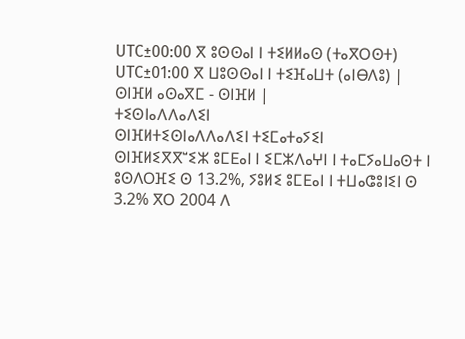UTC±00:00 ⴳ ⵓⵙⵙⴰⵏ ⵏ ⵜⵉⵍⵍⴰⵙ (ⵜⴰⴳⵔⵙⵜ) UTC±01:00 ⴳ ⵡⵓⵙⵙⴰⵏ ⵏ ⵜⵉⴼⴰⵡⵜ (ⴰⵏⴱⴷⵓ) |
ⵙⵏⴼⵍ ⴰⵙⴰⴳⵎ - ⵙⵏⴼⵍ |
ⵜⵉⵙⵏⴰⴷⴷⴰⴷⵉⵏ
ⵙⵏⴼⵍⵜⵉⵙⵏⴰⴷⴷⴰⴷⵉⵏ ⵜⵉⵎⴰⵜⴰⵢⵉⵏ
ⵙⵏⴼⵍⵉⴳⴳⵯⵉⵣ ⵓⵎⴹⴰⵏ ⵏ ⵉⵎⵣⴷⴰⵖⵏ ⵏ ⵜⴰⵎⵢⴰⵡⴰⵙⵜ ⵏ ⵓⵙⴷⵔⴼⵉ ⵙ 13.2%, ⵢⵓⵍⵉ ⵓⵎⴹⴰⵏ ⵏ ⵜⵡⴰⵛⵓⵏⵉⵏ ⵙ 3.2% ⴳⵔ 2004 ⴷ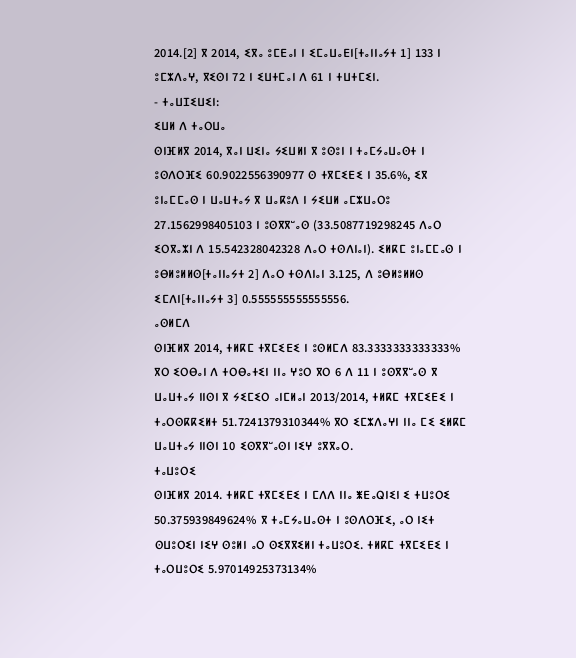2014.[2] ⴳ 2014, ⵉⴳⴰ ⵓⵎⴹⴰⵏ ⵏ ⵉⵎⴰⵡⴰⴹⵏ[ⵜⴰⵏⵏⴰⵢⵜ 1] 133 ⵏ ⵓⵎⵣⴷⴰⵖ, ⴳⵉⵙⵏ 72 ⵏ ⵉⵡⵜⵎⴰⵏ ⴷ 61 ⵏ ⵜⵡⵜⵎⵉⵏ.
- ⵜⴰⵡⵊⵉⵡⵉⵏ:
ⵉⵡⵍ ⴷ ⵜⴰⵔⵡⴰ
ⵙⵏⴼⵍⴳ 2014, ⴳⴰⵏ ⵡⵉⵏⴰ ⵢⵉⵡⵍⵏ ⴳ ⵓⵙⵓⵏ ⵏ ⵜⴰⵎⵢⴰⵡⴰⵙⵜ ⵏ ⵓⵙⴷⵔⴼⵉ 60.9022556390977 ⵙ ⵜⴳⵎⵉⴹⵉ ⵏ 35.6%, ⵉⴳ ⵓⵏⴰⵎⵎⴰⵙ ⵏ ⵡⴰⵡⵜⴰⵢ ⴳ ⵡⴰⴽⵓⴷ ⵏ ⵢⵉⵡⵍ ⴰⵎⵣⵡⴰⵔⵓ 27.1562998405103 ⵏ ⵓⵙⴳⴳⵯⴰⵙ (33.5087719298245 ⴷⴰⵔ ⵉⵔⴳⴰⵣⵏ ⴷ 15.542328042328 ⴷⴰⵔ ⵜⵙⴷⵏⴰⵏ). ⵉⵍⴽⵎ ⵓⵏⴰⵎⵎⴰⵙ ⵏ ⵓⴱⵍⵓⵍⵍⵙ[ⵜⴰⵏⵏⴰⵢⵜ 2] ⴷⴰⵔ ⵜⵙⴷⵏⴰⵏ 3.125, ⴷ ⵓⴱⵍⵓⵍⵍⵙ ⵉⵎⴷⵏ[ⵜⴰⵏⵏⴰⵢⵜ 3] 0.555555555555556.
ⴰⵙⵍⵎⴷ
ⵙⵏⴼⵍⴳ 2014, ⵜⵍⴽⵎ ⵜⴳⵎⵉⴹⵉ ⵏ ⵓⵙⵍⵎⴷ 83.3333333333333% ⴳⵔ ⵉⵔⴱⴰⵏ ⴷ ⵜⵔⴱⴰⵜⵉⵏ ⵏⵏⴰ ⵖⵓⵔ ⴳⵔ 6 ⴷ 11 ⵏ ⵓⵙⴳⴳⵯⴰⵙ ⴳ ⵡⴰⵡⵜⴰⵢ ⵏⵏⵙⵏ ⴳ ⵢⵉⵎⵉⵔ ⴰⵏⵎⵍⴰⵏ 2013/2014, ⵜⵍⴽⵎ ⵜⴳⵎⵉⴹⵉ ⵏ ⵜⴰⵔⵙⴽⴽⵉⵍⵜ 51.7241379310344% ⴳⵔ ⵉⵎⵣⴷⴰⵖⵏ ⵏⵏⴰ ⵎⵉ ⵉⵍⴽⵎ ⵡⴰⵡⵜⴰⵢ ⵏⵏⵙⵏ 10 ⵉⵙⴳⴳⵯⴰⵙⵏ ⵏⵉⵖ ⵓⴳⴳⴰⵔ.
ⵜⴰⵡⵓⵔⵉ
ⵙⵏⴼⵍⴳ 2014. ⵜⵍⴽⵎ ⵜⴳⵎⵉⴹⵉ ⵏ ⵎⴷⴷ ⵏⵏⴰ ⵥⴹⴰⵕⵏⵉⵏ ⵉ ⵜⵡⵓⵔⵉ 50.375939849624% ⴳ ⵜⴰⵎⵢⴰⵡⴰⵙⵜ ⵏ ⵓⵙⴷⵔⴼⵉ, ⴰⵔ ⵏⵉⵜ ⵙⵡⵓⵔⵉⵏ ⵏⵉⵖ ⵙⵓⵍⵏ ⴰⵔ ⵙⵉⴳⴳⵉⵍⵏ ⵜⴰⵡⵓⵔⵉ. ⵜⵍⴽⵎ ⵜⴳⵎⵉⴹⵉ ⵏ ⵜⴰⵔⵡⵓⵔⵉ 5.97014925373134%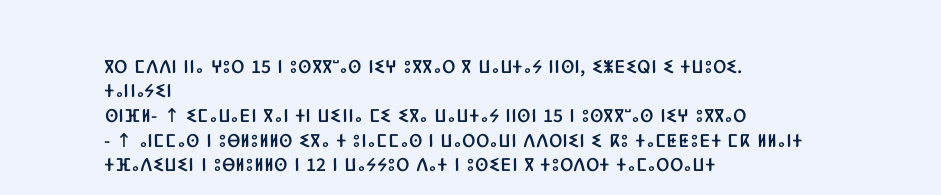ⴳⵔ ⵎⴷⴷⵏ ⵏⵏⴰ ⵖⵓⵔ 15 ⵏ ⵓⵙⴳⴳⵯⴰⵙ ⵏⵉⵖ ⵓⴳⴳⴰⵔ ⴳ ⵡⴰⵡⵜⴰⵢ ⵏⵏⵙⵏ, ⵉⵥⴹⵉⵕⵏ ⵉ ⵜⵡⵓⵔⵉ.
ⵜⴰⵏⵏⴰⵢⵉⵏ
ⵙⵏⴼⵍ- ↑ ⵉⵎⴰⵡⴰⴹⵏ ⴳⴰⵏ ⵜⵏ ⵡⵉⵏⵏⴰ ⵎⵉ ⵉⴳⴰ ⵡⴰⵡⵜⴰⵢ ⵏⵏⵙⵏ 15 ⵏ ⵓⵙⴳⴳⵯⴰⵙ ⵏⵉⵖ ⵓⴳⴳⴰⵔ
- ↑ ⴰⵏⵎⵎⴰⵙ ⵏ ⵓⴱⵍⵓⵍⵍⵙ ⵉⴳⴰ ⵜ ⵓⵏⴰⵎⵎⴰⵙ ⵏ ⵡⴰⵔⵔⴰⵡⵏ ⴷⴷⵔⵏⵉⵏ ⵉ ⴽⵓ ⵜⴰⵎⵟⵟⵓⴹⵜ ⵎⴽ ⵍⵍⴰⵏⵜ ⵜⴼⴰⴷⵉⵡⵉⵏ ⵏ ⵓⴱⵍⵓⵍⵍⵙ ⵏ 12 ⵏ ⵡⴰⵢⵢⵓⵔ ⴷⴰⵜ ⵏ ⵓⵙⵉⴹⵏ ⴳ ⵜⵓⵔⴷⵔⵜ ⵜⴰⵎⴰⵔⵔⴰⵡⵜ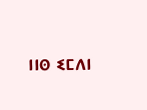ⵏⵏⵙ ⵉⵎⴷⵏ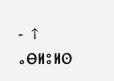- ↑ ⴰⴱⵍⵓⵍⵙ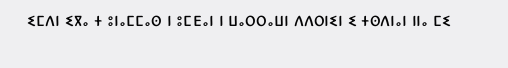ⵉⵎⴷⵏ ⵉⴳⴰ ⵜ ⵓⵏⴰⵎⵎⴰⵙ ⵏ ⵓⵎⴹⴰⵏ ⵏ ⵡⴰⵔⵔⴰⵡⵏ ⴷⴷⵔⵏⵉⵏ ⵉ ⵜⵙⴷⵏⴰⵏ ⵏⵏⴰ ⵎⵉ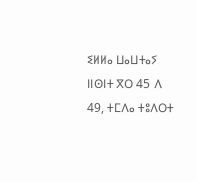ⵉⵍⵍⴰ ⵡⴰⵡⵜⴰⵢ ⵏⵏⵙⵏⵜ ⴳⵔ 45 ⴷ 49, ⵜⵎⴷⴰ ⵜⵓⴷⵔⵜ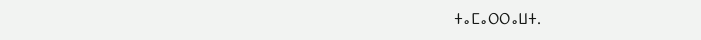ⵜⴰⵎⴰⵔⵔⴰⵡⵜ.